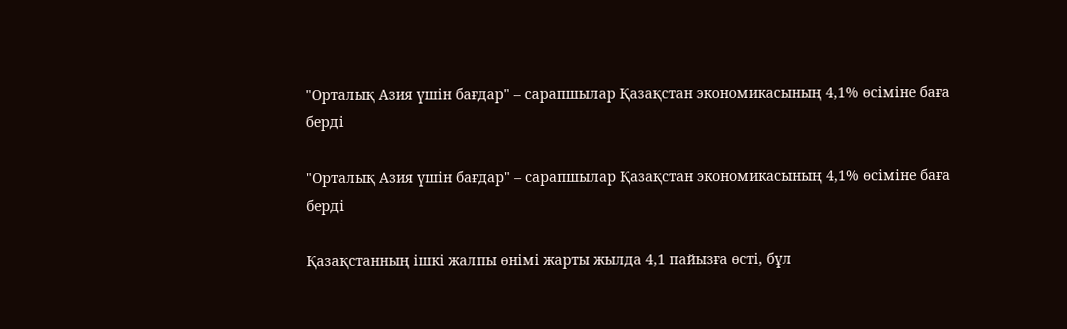"Орталық Азия үшін бағдар" – сарапшылар Қазақстан экономикасының 4,1% өсіміне баға берді

"Орталық Азия үшін бағдар" – сарапшылар Қазақстан экономикасының 4,1% өсіміне баға берді

Қазақстанның ішкі жалпы өнімі жарты жылда 4,1 пайызға өсті, бұл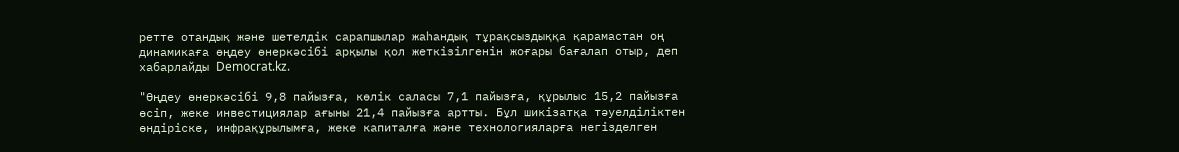ретте отандық және шетелдік сарапшылар жаһандық тұрақсыздыққа қарамастан оң динамикаға өңдеу өнеркәсібі арқылы қол жеткізілгенін жоғары бағалап отыр, деп хабарлайды Democrat.kz.

"Өңдеу өнеркәсібі 9,8 пайызға, көлік саласы 7,1 пайызға, құрылыс 15,2 пайызға өсіп, жеке инвестициялар ағыны 21,4 пайызға артты. Бұл шикізатқа тәуелділіктен өндіріске, инфрақұрылымға, жеке капиталға және технологияларға негізделген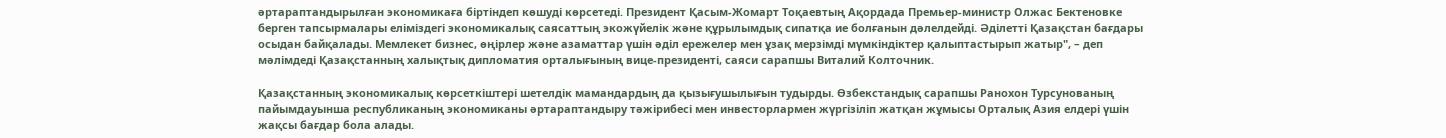әртараптандырылған экономикаға біртіндеп көшуді көрсетеді. Президент Қасым-Жомарт Тоқаевтың Ақордада Премьер-министр Олжас Бектеновке берген тапсырмалары еліміздегі экономикалық саясаттың экожүйелік және құрылымдық сипатқа ие болғанын дәлелдейді. Әділетті Қазақстан бағдары осыдан байқалады. Мемлекет бизнес, өңірлер және азаматтар үшін әділ ережелер мен ұзақ мерзімді мүмкіндіктер қалыптастырып жатыр", – деп мәлімдеді Қазақстанның халықтық дипломатия орталығының вице-президенті, саяси сарапшы Виталий Колточник.

Қазақстанның экономикалық көрсеткіштері шетелдік мамандардың да қызығушылығын тудырды. Өзбекстандық сарапшы Ранохон Турсунованың пайымдауынша республиканың экономиканы әртараптандыру тәжірибесі мен инвесторлармен жүргізіліп жатқан жұмысы Орталық Азия елдері үшін жақсы бағдар бола алады.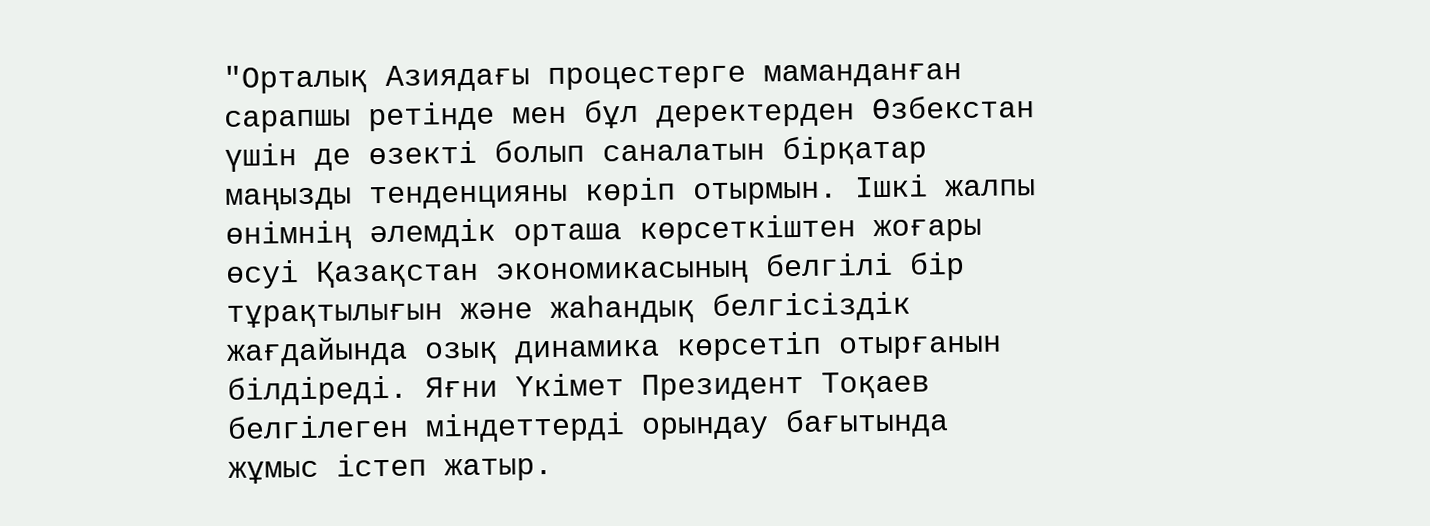"Орталық Азиядағы процестерге маманданған сарапшы ретінде мен бұл деректерден Өзбекстан үшін де өзекті болып саналатын бірқатар маңызды тенденцияны көріп отырмын. Ішкі жалпы өнімнің әлемдік орташа көрсеткіштен жоғары өсуі Қазақстан экономикасының белгілі бір тұрақтылығын және жаһандық белгісіздік жағдайында озық динамика көрсетіп отырғанын білдіреді. Яғни Үкімет Президент Тоқаев белгілеген міндеттерді орындау бағытында жұмыс істеп жатыр.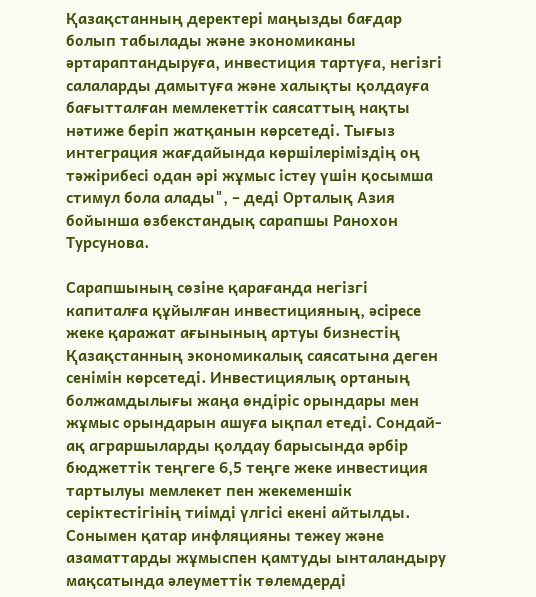Қазақстанның деректері маңызды бағдар болып табылады және экономиканы әртараптандыруға, инвестиция тартуға, негізгі салаларды дамытуға және халықты қолдауға бағытталған мемлекеттік саясаттың нақты нәтиже беріп жатқанын көрсетеді. Тығыз интеграция жағдайында көршілеріміздің оң тәжірибесі одан әрі жұмыс істеу үшін қосымша стимул бола алады", – деді Орталық Азия бойынша өзбекстандық сарапшы Ранохон Турсунова.

Сарапшының сөзіне қарағанда негізгі капиталға құйылған инвестицияның, әсіресе жеке қаражат ағынының артуы бизнестің Қазақстанның экономикалық саясатына деген сенімін көрсетеді. Инвестициялық ортаның болжамдылығы жаңа өндіріс орындары мен жұмыс орындарын ашуға ықпал етеді. Сондай-ақ аграршыларды қолдау барысында әрбір бюджеттік теңгеге 6,5 теңге жеке инвестиция тартылуы мемлекет пен жекеменшік серіктестігінің тиімді үлгісі екені айтылды. Сонымен қатар инфляцияны тежеу және азаматтарды жұмыспен қамтуды ынталандыру мақсатында әлеуметтік төлемдерді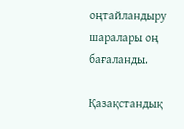оңтайландыру шаралары оң бағаланды.

Қазақстандық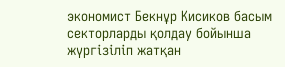экономист Бекнұр Кисиков басым секторларды қолдау бойынша жүргізіліп жатқан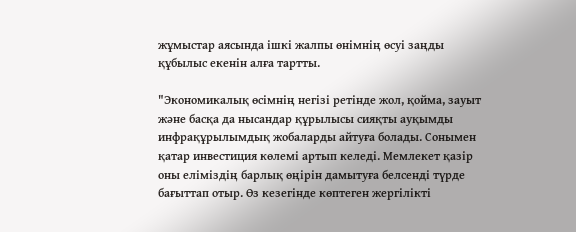жұмыстар аясында ішкі жалпы өнімнің өсуі заңды құбылыс екенін алға тартты.

"Экономикалық өсімнің негізі ретінде жол, қойма, зауыт және басқа да нысандар құрылысы сияқты ауқымды инфрақұрылымдық жобаларды айтуға болады. Сонымен қатар инвестиция көлемі артып келеді. Мемлекет қазір оны еліміздің барлық өңірін дамытуға белсенді түрде бағыттап отыр. Өз кезегінде көптеген жергілікті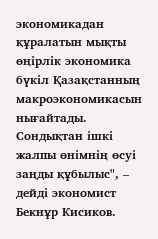экономикадан құралатын мықты өңірлік экономика бүкіл Қазақстанның макроэкономикасын нығайтады. Сондықтан ішкі жалпы өнімнің өсуі заңды құбылыс", – дейді экономист Бекнұр Кисиков.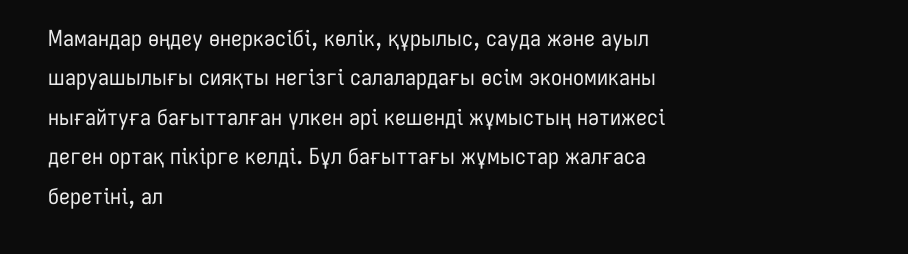Мамандар өңдеу өнеркәсібі, көлік, құрылыс, сауда және ауыл шаруашылығы сияқты негізгі салалардағы өсім экономиканы нығайтуға бағытталған үлкен әрі кешенді жұмыстың нәтижесі деген ортақ пікірге келді. Бұл бағыттағы жұмыстар жалғаса беретіні, ал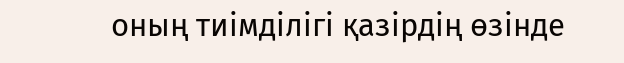оның тиімділігі қазірдің өзінде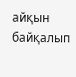айқын байқалып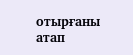отырғаны атап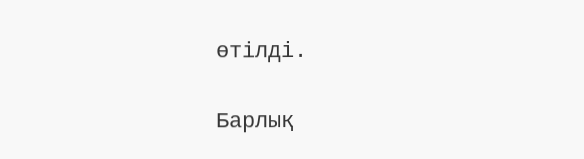өтілді.

Барлық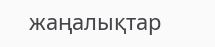жаңалықтар